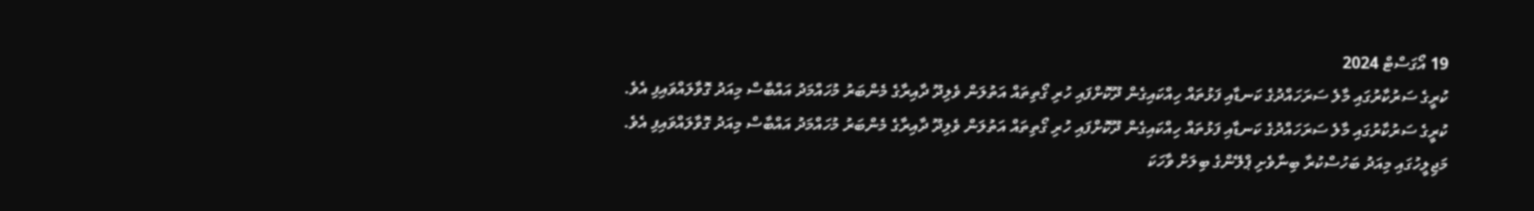19 އޯގަސްޓް 2024
ކުރީގެ ސަރުކާރުގައި މާލެ ސަރަހައްދުގެ ކަނޑާއި ފަޅުތައް ހިއްކައިގެން ދޫކޮށްފައި ހުރި ގޯތިތައް އަތުލަން ވެލިދޫ ދާއިރާގެ މެންބަރު މުހައްމަދު އައްބާސް މިއަދު ގޮވާލައްވައިފި އެވެ.
ކުރީގެ ސަރުކާރުގައި މާލެ ސަރަހައްދުގެ ކަނޑާއި ފަޅުތައް ހިއްކައިގެން ދޫކޮށްފައި ހުރި ގޯތިތައް އަތުލަން ވެލިދޫ ދާއިރާގެ މެންބަރު މުހައްމަދު އައްބާސް މިއަދު ގޮވާލައްވައިފި އެވެ.
މަޖިލީހުގައި މިއަދު ބަހުސްކުރާ ބިނާވެށި ޕްލޭންގެ ބިލަށް ވާހަކަ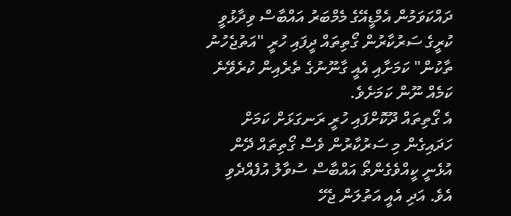ދައްކަވަމުން އެމްޑީއޭގެ މެމްބަރު އައްބާސް ވިދާޅުވީ ކުރީގެ ސަރުކާރުން ގޯތިތައް ދީފައި ހުރީ "އަތުޖެހުނު ތާކުން" ކަމަށާއި އެއީ ގާނޫނުގެ ތެރެއިން ކުރެވޭނެ ކަމެއް ނޫން ކަމަށެވެ.
އެ ގޯތިތައް ދޫކޮށްފައި ހުރީ ރަނގަޅަށް ކަމަށް ހަދައިގެން މި ސަރުކާރުން ވެސް ގޯތިތައް ދޭން އުޅެނީ ކީއްވެގެންތޯ އައްބާސް ސުވާލު އުފެއްދެވި އެވެ. އަދި އެއީ އަތުލަން ޖެހޭ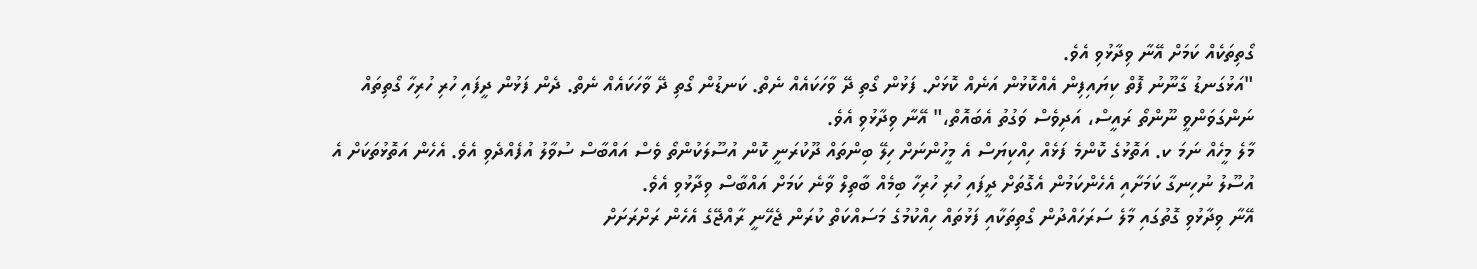ގޯތިތަކެއް ކަމަށް އޭނާ ވިދާޅުވި އެވެ.
"އަޅުގަނޑު ގާނޫނު ފޮތް ކިޔައިފިން އެއްކޮޅުން އަނެއް ކޮޅަށް. ފަޅުން ގޯތި ދޭ ވާހަކައެއް ނެތް. ކަނޑުން ގޯތި ދޭ ވާހަކައެއް ނެތް. ދެން ފަޅުން ދީފައި ހުރި ހުރިހާ ގޯތިތައް ނަންގަވަންވީ ނޫންތޯ ރައީސް، އަދިވެސް ވަގުތު އެބައޮތް،" އޭނާ ވިދާޅުވި އެވެ.
މާލެ މީހެއް ނަމަ ކ. އަތޮޅުގެ ކޮންމެ ފަޅެއް ހިއްކިޔަސް އެ މީހުންނަށް ހިލޭ ބިންތައް ދޫކުރަނީ ކޮން އުސޫލަކުންތޯ ވެސް އައްބާސް ސުވާލު އުފެއްދެވި އެވެ. އެހެން އަތޮޅުތަކަށް އެ އުސޫލު ނުހިނގާ ކަމަށާއި އެހެންކަމުން އެގޮތަށް ދީފައި ހުރި ހުރިހާ ބިމެއް ބާތިލް ވާނެ ކަމަށް އައްބާސް ވިދާޅުވި އެވެ.
އޭނާ ވިދާޅުވި ގޮތުގައި މާލެ ސަރަހައްދުން ގޯތިތަކާއި ފަޅުތައް ހިއްކުމުގެ މަސައްކަތް ކުރަން ޖެހޭނީ ރާއްޖޭގެ އެހެން ރަށްރަށަށް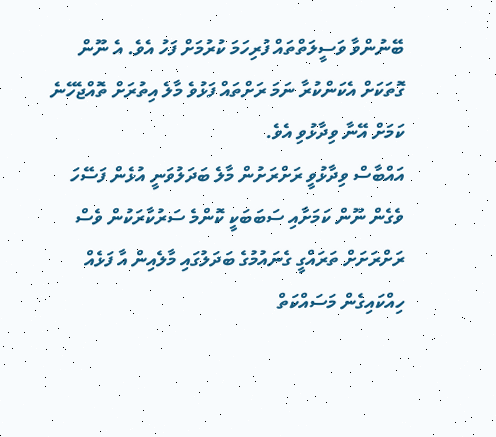ބޭނުންވާ ވަސީލަތްތައް ފުރިހަމަ ކުރުމަށް ފަހު އެވެ. އެ ނޫން ގޮތަކަށް އެކަންކުރާ ނަމަ ރަށްތައް ފަޅުވެ މާލެ އިތުރަށް ތޮއްޖެހޭނެ ކަމަށް އޭނާ ވިދާޅުވި އެވެ.
އައްބާސް ވިދާޅުވީ ރަށްރަށުން މާލެ ބަދަލުވަނީ އުޅެން ފަސޭހަ ވެގެން ނޫން ކަމަށާއި ސަބަބަކީ ކޮންމެ ސަރުކާރަކުން ވެސް ރަށްރަށަށް ތަރައްގީ ގެނައުމުގެ ބަދަލުގައި މާލެއިން އާ ފަޅެއް ހިއްކައިގެން މަސައްކަތް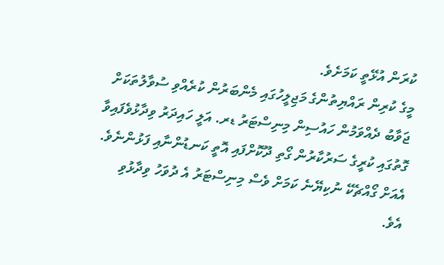ކުރަން އުޅޭތީ ކަމަށެވެ.
މީގެ ކުރިން ރައްޔިތުންގެ މަޖިލީހުގައި މެންބަރުން ކުރެއްވި ސުވާލުތަކަށް ޖަވާބު ދެއްވަމުން ހައުސިން މިނިސްޓަރު ޑރ. އަލީ ހައިދަރު ވިދާޅުވެފައިވާ ގޮތުގައި ކުރީގެ ސަރުކާރުން ގޯތި ދޫކޮށްފައި އޮތީ ކަނޑުންނާއި ފަޅުންނެވެ. އެއަށް ގޯއްޗެކޭ ނުކިޔޭނެ ކަމަށް ވެސް މިނިސްޓަރު އެ ދުވަހު ވިދާޅުވި އެވެ.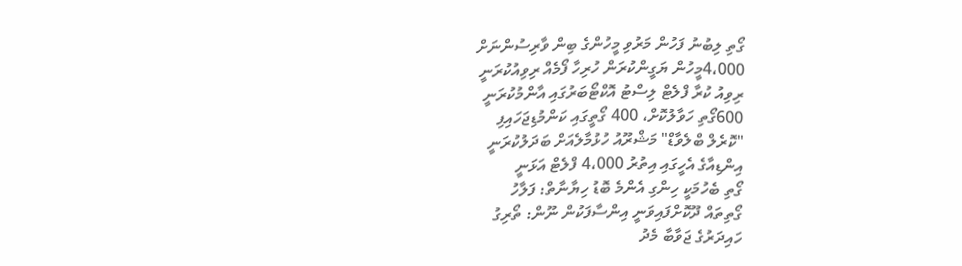ގޯތި ލިބުނު ފަހުން މަރުވި މީހުންގެ ބިން ވާރިސުންނަށް
4،000މީހުން ޔަގީންކުރަން ހުރިހާ ފޯމެއް ރިވިއުކުރަނީ
ރިވިއު ކުރާ ފްލެޓް ލިސްޓު އޮކްޓޯބަރުގައި އާންމުކުރަނީ
600ގޯތި ހަވާލުކޮށް، 400 ގޯތީގައި ކަންމުޑިޖަހައިފި
"ކޮރެލް ބްލެވާޑް" މަޝްރޫއު ހުޅުމާލެއަށް ބަދަލުކުރަނީ
އިންޑިއާގެ އެހީގައި އިތުރު 4،000 ފްލެޓް އަޅަނީ
ގޯތި ބެހުމަކީ ހިންގި އެންމެ ބޮޑު ހިޔާނާތް: ފަލާހު
ގޯތިތައް ދޫކޮށްފައިވަނީ އިންސާފަކުން ނޫން: ތޯރިގު
ހައިދަރުގެ ޖަވާބާ މެދު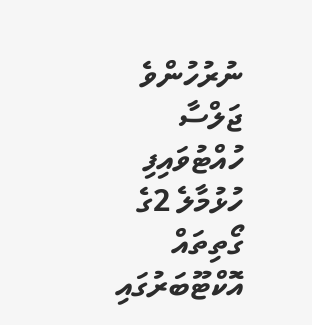ނުރުހުންވެ ޖަލްސާ ހުއްޓުވައިފި
ހުޅުމާލެ 2ގެ ގޯތިތައް އޮކްޓޫބަރުގައި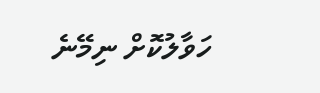ހަވާލުކޮށް ނިމޭނެ